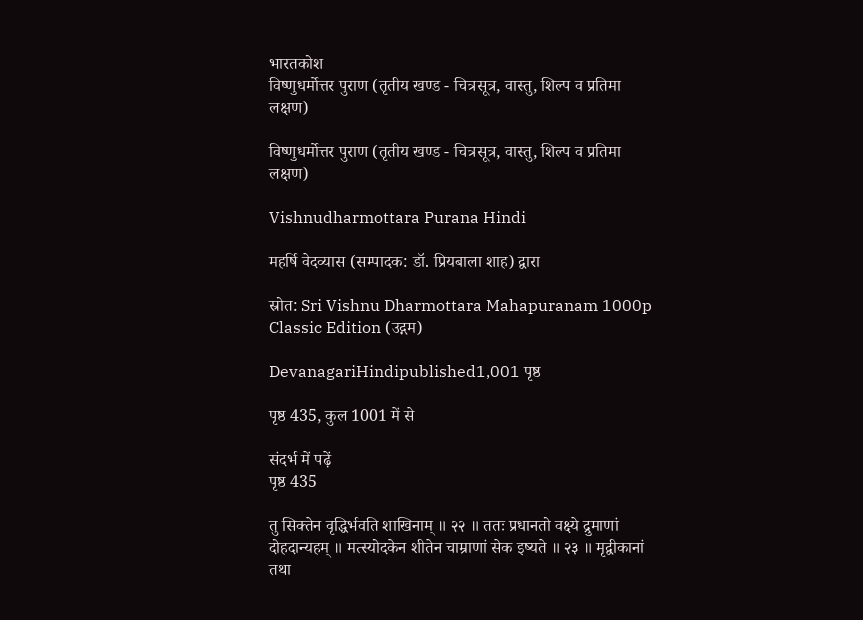भारतकोश
विष्णुधर्मोत्तर पुराण (तृतीय खण्ड - चित्रसूत्र, वास्तु, शिल्प व प्रतिमा लक्षण)

विष्णुधर्मोत्तर पुराण (तृतीय खण्ड - चित्रसूत्र, वास्तु, शिल्प व प्रतिमा लक्षण)

Vishnudharmottara Purana Hindi

महर्षि वेदव्यास (सम्पादक: डॉ. प्रियबाला शाह) द्वारा

स्रोत: Sri Vishnu Dharmottara Mahapuranam 1000p Classic Edition (उद्गम)

DevanagariHindipublished1,001 पृष्ठ

पृष्ठ 435, कुल 1001 में से

संदर्भ में पढ़ें
पृष्ठ 435

तु सिक्तेन वृद्धिर्भवति शाखिनाम् ॥ २२ ॥ ततः प्रधानतो वक्ष्ये द्रुमाणां दोहदान्यहम् ॥ मत्स्योदकेन शीतेन चाम्राणां सेक इष्यते ॥ २३ ॥ मृद्वीकानां तथा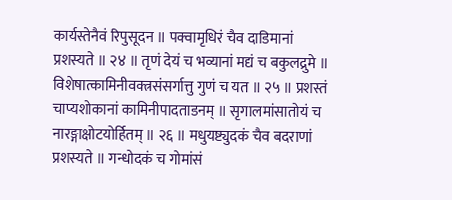कार्यस्तेनैवं रिपुसूदन ॥ पक्वामृधिरं चैव दाडिमानां प्रशस्यते ॥ २४ ॥ तृणं देयं च भव्यानां मद्यं च बकुलद्रुमे ॥ विशेषात्कामिनीवक्त्रसंसर्गात्तु गुणं च यत ॥ २५ ॥ प्रशस्तं चाप्यशोकानां कामिनीपादताडनम् ॥ सृगालमांसातोयं च नारङ्गाक्षोटयोर्हितम् ॥ २६ ॥ मधुयष्ट्युदकं चैव बदराणां प्रशस्यते ॥ गन्धोदकं च गोमांसं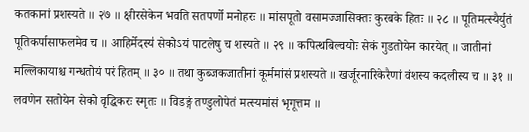कतकानां प्रशस्यते ॥ २७ ॥ क्षीरसेकेन भवति सतपर्णो मनोहरः ॥ मांसपूतो वसामज्जासिक्तः कुरबके हितः ॥ २८ ॥ पूतिमत्स्यैर्युतं पूतिकर्पासाफलमेव च ॥ आहिर्मेदस्य॑ सेकोऽयं पाटलेषु च शस्यते ॥ २९ ॥ कपित्थबिल्वयोः सेकं गुडतोयेन कारयेत् ॥ जातीनां मल्लिकायाश्च गन्धतोयं परं हितम् ॥ ३० ॥ तथा कुब्जकजातीनां कूर्ममांसं प्रशस्यते ॥ खर्जूरनारिकेरैणां वंशस्य कदलीस्य च ॥ ३१ ॥ लवणेन सतोयेन सेको वृद्धिकरः स्मृतः ॥ विडङ्गं तण्डुलोपेतं मत्स्यमांसं भृगूत्तम ॥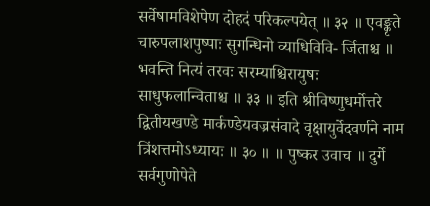सर्वेषामविशेपेण दोहदं परिकल्पयेत् ॥ ३२ ॥ एवङ्कृते चारुपलाशपुष्पाः सुगन्धिनो व्याधिविवि- र्जिताश्च ॥ भवन्ति नित्यं तरवः सरम्याश्चिरायुषः साधुफलान्विताश्च ॥ ३३ ॥ इति श्रीविष्णुधर्मोत्तरे द्वितीयखण्डे मार्कण्डेयवज्रसंवादे वृक्षायुर्वेदवर्णने नाम त्रिंशत्तमोऽध्यायः ॥ ३० ॥ ॥ पुष्कर उवाच ॥ दुर्गे सर्वगुणोपेते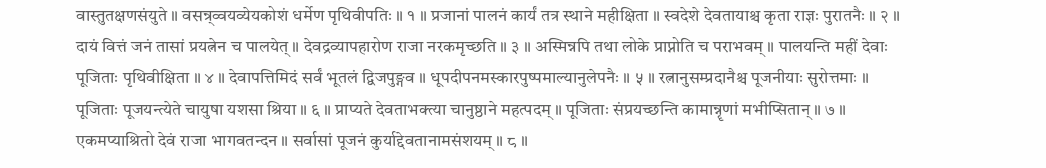वास्तुतक्षणसंयुते ॥ वसन्र्व्वयव्येयकोशं धर्मेण पृथिवीपतिः ॥ १ ॥ प्रजानां पालनं कार्यं तत्र स्थाने महीक्षिता ॥ स्वदेशे देवतायाश्च कृता राज्ञः पुरातनैः ॥ २ ॥ दायं वित्तं जनं तासां प्रयत्नेन च पालयेत् ॥ देवद्रव्यापहारोण राजा नरकमृच्छति ॥ ३ ॥ अस्मिन्नपि तथा लोके प्राप्नोति च पराभवम् ॥ पालयन्ति महीं देवाः पूजिताः पृथिवीक्षिता ॥ ४ ॥ देवापत्तिमिदं सर्वं भूतलं द्विजपुङ्गव ॥ धूपदीपनमस्कारपुष्पमाल्यानुलेपनैः ॥ ५ ॥ रत्नानुसम्प्रदानैश्च पूजनीयाः सुरोत्तमाः ॥ पूजिताः पूजयन्त्येते चायुषा यशसा श्रिया ॥ ६ ॥ प्राप्यते देवताभक्त्या चानुष्ठाने महत्पदम् ॥ पूजिताः संप्रयच्छन्ति कामान्नॄणां मभीप्सितान् ॥ ७ ॥ एकमप्याश्रितो देवं राजा भागवतन्दन ॥ सर्वासां पूजनं कुर्याद्देवतानामसंशयम् ॥ ८ ॥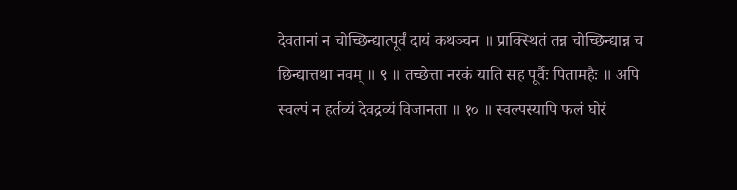देवतानां न चोच्छिन्द्यात्पूर्वं दायं कथञ्चन ॥ प्राक्स्थितं तन्न चोच्छिन्द्यान्न च छिन्द्यात्तथा नवम् ॥ ९ ॥ तच्छेत्ता नरकं याति सह पूर्वैः पितामहैः ॥ अपि स्वल्पं न हर्तव्यं देवद्रव्यं विजानता ॥ १० ॥ स्वल्पस्यापि फलं घोरं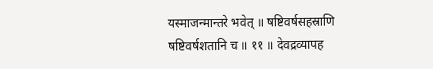यस्माजन्मान्तरे भवेत् ॥ षष्टिवर्षसहस्राणि षष्टिवर्षशतानि च ॥ ११ ॥ देवद्रव्यापह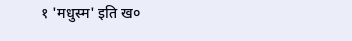१ 'मधुस्म' इति ख०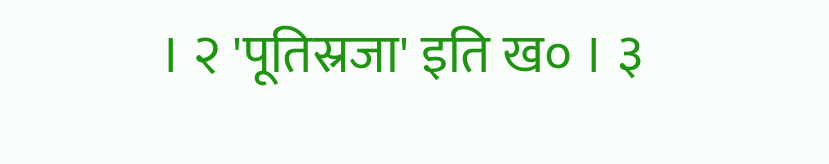। २ 'पूतिस्रजा' इति ख० । ३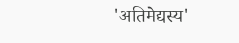'अतिमेद्यस्य'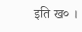इति ख० ।